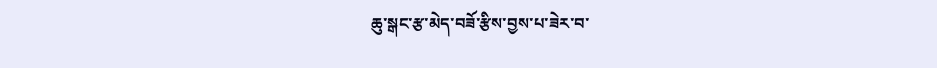ཆུ་སྒང་རྩ་མེད་བཟོ་རྩིས་བྱས་པ་ཟེར་བ་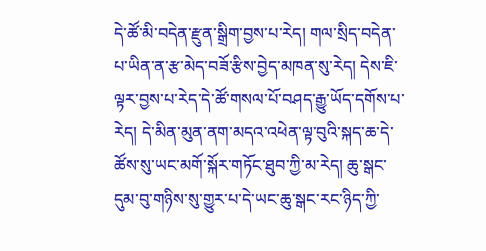དེ་ཚོ་མི་བདེན་རྫུན་སྒྲིག་བྱས་པ་རེད། གལ་སྲིད་བདེན་པ་ཡིན་ན་རྩ་མེད་བཟོ་རྩིས་བྱེད་མཁན་སུ་རེད། དེས་ཇི་ལྟར་བྱས་པ་རེད་དེ་ཚོ་གསལ་པོ་བཤད་རྒྱུ་ཡོད་དགོས་པ་རེད། དེ་མིན་མུན་ནག་མདའ་འཕེན་ལྟ་བུའི་སྐད་ཆ་དེ་ཚོས་སུ་ཡང་མགོ་སྐོར་གཏོང་ཐུབ་ཀྱི་མ་རེད། ཆུ་སྒང་དུམ་བུ་གཉིས་སུ་གྱུར་པ་དེ་ཡང་ཆུ་སྒང་རང་ཉིད་ཀྱི་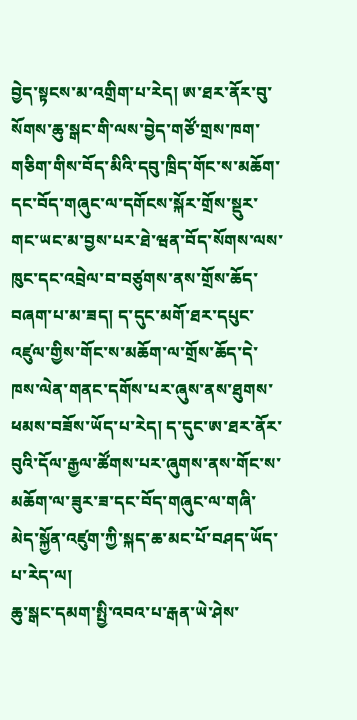བྱེད་སྟངས་མ་འགྲིག་པ་རེད། ཨ་ཐར་ནོར་བུ་སོགས་ཆུ་སྒང་གི་ལས་བྱེད་གཙོ་གྲས་ཁག་གཅིག་གིས་བོད་མིའི་དབུ་ཁྲིད་གོང་ས་མཆོག་དང་བོད་གཞུང་ལ་དགོངས་སྐོར་གྲོས་སྡུར་གང་ཡང་མ་བྱས་པར་ཐེ་ཝན་བོད་སོགས་ལས་ཁུང་དང་འབྲེལ་བ་བཙུགས་ནས་གྲོས་ཆོད་བཞག་པ་མ་ཟད། ད་དུང་མགོ་ཐར་དཔུང་འཛུལ་གྱིས་གོང་ས་མཆོག་ལ་གྲོས་ཆོད་དེ་ཁས་ལེན་གནང་དགོས་པར་ཞུས་ནས་ཐུགས་ཕམས་བཟོས་ཡོད་པ་རེད། ད་དུང་ཨ་ཐར་ནོར་བུའི་དོལ་རྒྱལ་ཚོགས་པར་ཞུགས་ནས་གོང་ས་མཆོག་ལ་ཟུར་ཟ་དང་བོད་གཞུང་ལ་གཞི་མེད་སྐྱོན་འཛུག་ཀྱི་སྐད་ཆ་མང་པོ་བཤད་ཡོད་པ་རེད་ལ།
ཆུ་སྒང་དམག་སྤྱི་འབའ་པ་རྒན་ཡེ་ཤེས་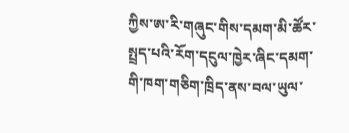ཀྱིས་ཨ་རི་གཞུང་གིས་དམག་མི་ཚོར་སྤྲད་པའི་རོག་དངུལ་ཁྱེར་ཞིང་དམག་གི་ཁག་གཅིག་ཁྲིད་ནས་བལ་ཡུལ་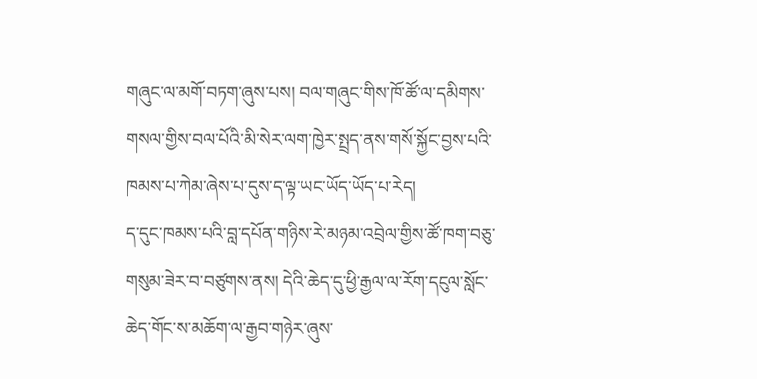གཞུང་ལ་མགོ་བཏག་ཞུས་པས། བལ་གཞུང་གིས་ཁོ་ཚོ་ལ་དམིགས་གསལ་གྱིས་བལ་པོའི་མི་སེར་ལག་ཁྱེར་སྤྲད་ནས་གསོ་སྐྱོང་བྱས་པའི་ཁམས་པ་ཀེམ་ཞེས་པ་དུས་ད་ལྟ་ཡང་ཡོད་ཡོད་པ་རེད།
ད་དུང་ཁམས་པའི་བླ་དཔོན་གཉིས་རེ་མཉམ་འབྲེལ་གྱིས་ཚོ་ཁག་བཅུ་གསུམ་ཟེར་བ་བཙུགས་ནས། དེའི་ཆེད་དུ་ཕྱི་རྒྱལ་ལ་རོག་དངུལ་སློང་ཆེད་གོང་ས་མཆོག་ལ་རྒྱབ་གཉེར་ཞུས་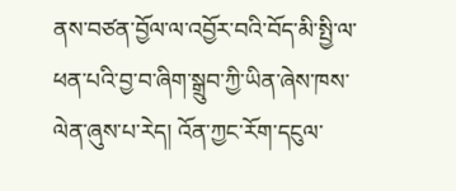ནས་བཙན་བྱོལ་ལ་འབྱོར་བའི་བོད་མི་སྤྱི་ལ་ཕན་པའི་བྱ་བ་ཞིག་སྒྲུབ་ཀྱི་ཡིན་ཞེས་ཁས་ལེན་ཞུས་པ་རེད། འོན་ཀྱང་རོག་དངུལ་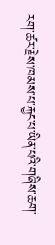རག་ཚར་རྗེས་ཁམས་པ་རྐྱང་པ་ཡིན་པའི་གཞིས་ཆག་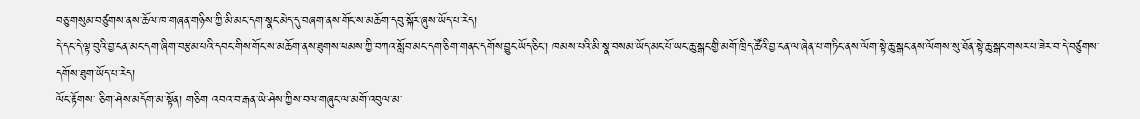བཅུ་གསུམ་བཙུགས་ནས་ཆོལ་ཁ་གཞན་གཉིས་ཀྱི་མི་མང་དག་སྣང་མེད་དུ་བཞག་ནས་གོང་ས་མཆོག་དབུ་སྐོར་ཞུས་ཡོད་པ་རེད།
དེ་དང་དེ་ལྟ་བུའི་བྱ་ངན་མང་དག་ཞིག་བརྩམ་པའི་དབང་གིས་གོང་ས་མཆོག་ནས་ཐུགས་ཕམས་ཀྱི་བཀའ་སློབ་མང་དག་ཅིག་གནང་དགོས་བྱུང་ཡོད་ཅིང་། ཁམས་པའི་མི་སྣ་བསམ་ཡོད་མང་པོ་ཡང་ཆུ་སྒང་གྱི་མགོ་ཁྲིད་ཚོའི་བྱ་ངན་ལ་ཞེན་པ་གཏིང་ནས་ལོག་སྟེ་ཆུ་སྒང་ནས་ལོགས་སུ་ཐོན་སྟེ་ཆུ་སྒང་གསར་པ་ཟེར་བ་དེ་བཙུགས་དགོས་ཐུག་ཡོད་པ་རེད།
ལོང་རྟོགས་ ཅིག་ཤེས་མདོག་མ་སྟོན། གཅིག འབའ་བ་རྒན་ཡེ་ཤེས་ཀྱིས་བལ་གཞུང་ལ་མགོ་འབུལ་མ་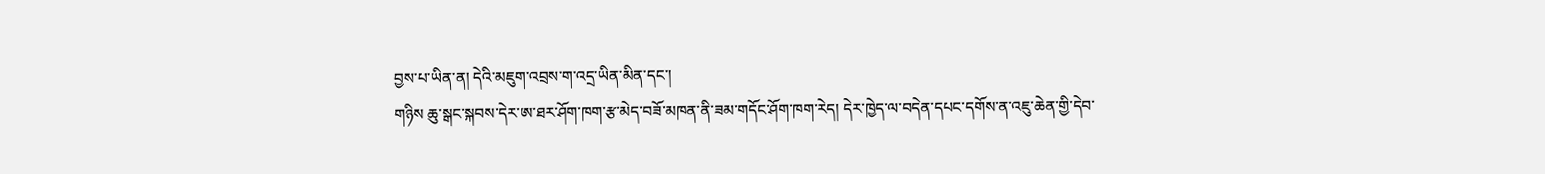བྱས་པ་ཡིན་ན། དེའི་མཇུག་འབྲས་ག་འདྲ་ཡིན་མིན་དང་།
གཉིས ཆུ་སྒང་སྐབས་དེར་ཨ་ཐར་ཤོག་ཁག་རྩ་མེད་བཟོ་མཁན་ནི་ཟམ་གདོང་ཤོག་ཁག་རེད། དེར་ཁྱེད་ལ་བདེན་དཔང་དགོས་ན་འཇུ་ཆེན་གྱི་དེབ་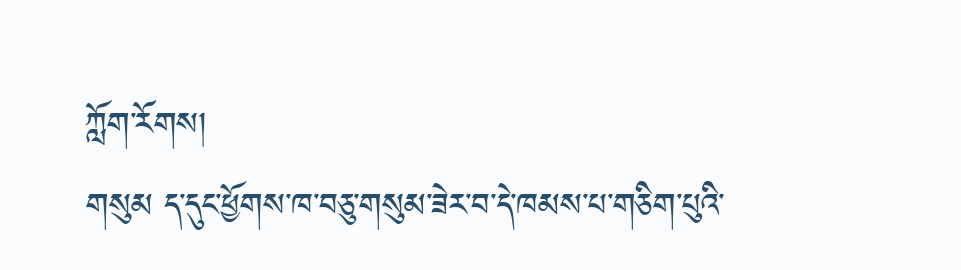ཀློག་རོགས།
གསུམ ད་དུང་ཕྱོགས་ཁ་བཅུ་གསུམ་ཟེར་བ་དེ་ཁམས་པ་གཅིག་པུའི་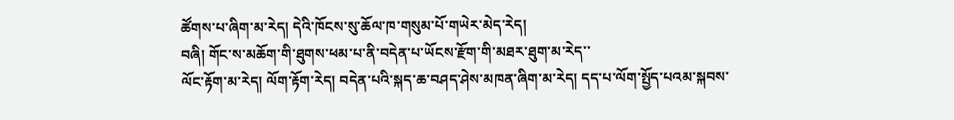ཚོགས་པ་ཞིག་མ་རེད། དེའི་ཁོངས་སུ་ཆོལ་ཁ་གསུམ་པོ་གཡེར་མེད་རེད།
བཞི། གོང་ས་མཆོག་གི་ཐུགས་ཕམ་པ་ནི་བདེན་པ་ཡོངས་རྫོག་གི་མཐར་ཐུག་མ་རེད་་
ལོང་རྟོག་མ་རེད། ལོག་རྟོག་རེད། བདེན་པའི་སྐད་ཆ་བཤད་ཤེས་མཁན་ཞིག་མ་རེད། དད་པ་ལོག་སྤྱོད་པའམ་སྐབས་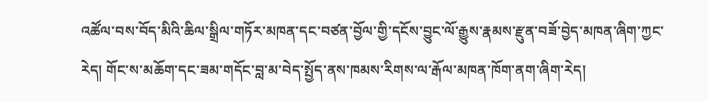འཚོལ་བས་བོད་མིའི་ཆིལ་སྒྲིལ་གཏོར་མཁན་དང་བཙན་བྱོལ་གྱི་དངོས་བྱུང་ལོ་རྒྱུས་རྣམས་རྫུན་བཟོ་བྱེད་མཁན་ཞིག་ཀྱང་རེད། གོང་ས་མཆོག་དང་ཟམ་གདོང་བླ་མ་བེད་སྤྱོད་ནས་ཁམས་རིགས་ལ་རྒོལ་མཁན་ཁོག་ནག་ཞིག་རེད།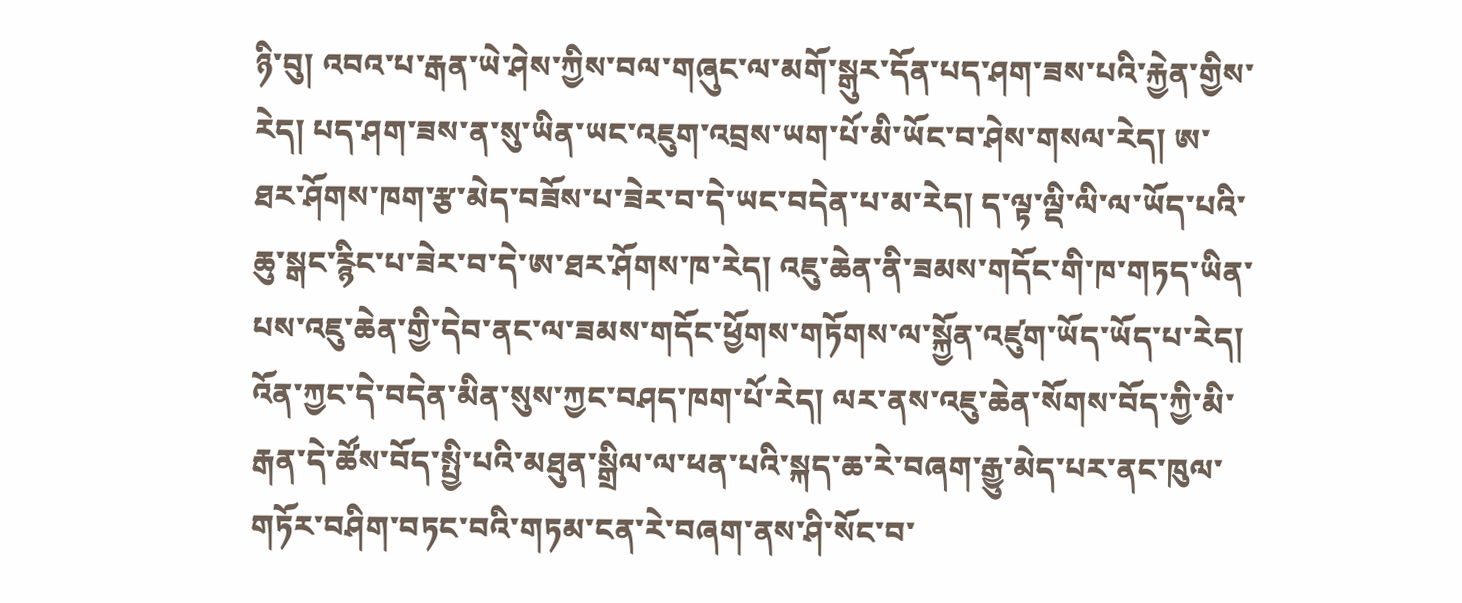ཉི་བུ། འབའ་པ་རྒན་ཡེ་ཤེས་ཀྱིས་བལ་གཞུང་ལ་མགོ་སྒུར་དོན་པད་ཤག་ཟས་པའི་རྐྱེན་གྱིས་རེད། པད་ཤག་ཟས་ན་སུ་ཡིན་ཡང་འཇུག་འབྲས་ཡག་པོ་མི་ཡོང་བ་ཤེས་གསལ་རེད། ཨ་ཐར་ཤོགས་ཁག་རྩ་མེད་བཟོས་པ་ཟེར་བ་དེ་ཡང་བདེན་པ་མ་རེད། ད་ལྟ་ལྡི་ལི་ལ་ཡོད་པའི་ཆུ་སྒང་རྙིང་པ་ཟེར་བ་དེ་ཨ་ཐར་ཤོགས་ཁ་རེད། འཇུ་ཆེན་ནི་ཟམས་གདོང་གི་ཁ་གཏད་ཡིན་པས་འཇུ་ཆེན་གྱི་དེབ་ནང་ལ་ཟམས་གདོང་ཕྱོགས་གཏོགས་ལ་སྐྱོན་འཛུག་ཡོད་ཡོད་པ་རེད། འོན་ཀྱང་དེ་བདེན་མིན་སུས་ཀྱང་བཤད་ཁག་པོ་རེད། ལར་ནས་འཇུ་ཆེན་སོགས་བོད་ཀྱི་མི་རྒན་དེ་ཚོས་བོད་སྤྱི་པའི་མཐུན་སྒྲིལ་ལ་ཕན་པའི་སྐད་ཆ་རེ་བཞག་རྒྱུ་མེད་པར་ནང་ཁུལ་གཏོར་བཤིག་བཏང་བའི་གཏམ་ངན་རེ་བཞག་ནས་ཤི་སོང་བ་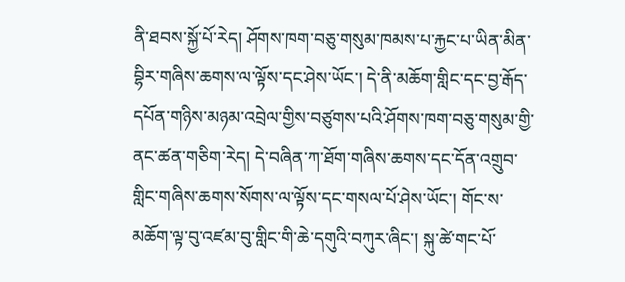ནི་ཐབས་སྐྱོ་པོ་རེད། ཤོགས་ཁག་བཅུ་གསུམ་ཁམས་པ་རྐྱང་པ་ཡིན་མིན་བྷིར་གཞིས་ཆགས་ལ་ལྟོས་དང་ཤེས་ཡོང་། དེ་ནི་མཆོག་གླིང་དང་བྱ་རྒོད་དཔོན་གཉིས་མཉམ་འབྲེལ་གྱིས་བཙུགས་པའི་ཤོགས་ཁག་བཅུ་གསུམ་གྱི་ནང་ཚན་གཅིག་རེད། དེ་བཞིན་ཀ་ཐོག་གཞིས་ཆགས་དང་དོན་འགྲུབ་གླིང་གཞིས་ཆགས་སོགས་ལ་ལྟོས་དང་གསལ་པོ་ཤེས་ཡོང་། གོང་ས་མཆོག་ལྟ་བུ་འཛམ་བུ་གླིང་གི་ཆེ་དགུའི་བཀུར་ཞིང་། སྐུ་ཚེ་གང་པོ་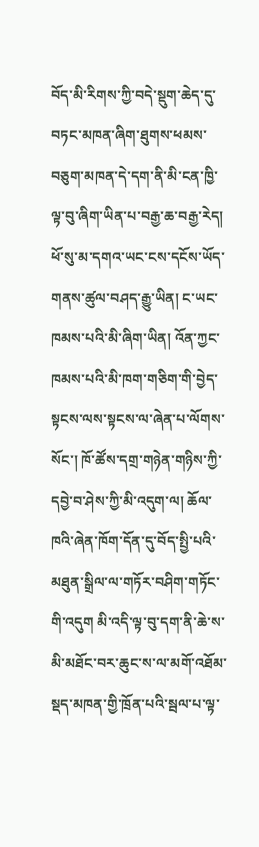བོད་མི་རིགས་ཀྱི་བདེ་སྡུག་ཆེད་དུ་བཏང་མཁན་ཞིག་ཐུགས་ཕམས་བཅུག་མཁན་དེ་དག་ནི་མི་ངན་ཁྱི་ལྟ་བུ་ཞིག་ཡིན་པ་བརྒྱ་ཆ་བརྒྱ་རེད།
ཕོ་སུ་མ་དགའ་ཡང་ངས་དངོས་ཡོད་གནས་ཚུལ་བཤད་རྒྱུ་ཡིན། ང་ཡང་ཁམས་པའི་མི་ཞིག་ཡིན། འོན་ཀྱང་ཁམས་པའི་མི་ཁག་གཅིག་གི་བྱེད་སྟངས་ལས་སྟངས་ལ་ཞེན་པ་ལོགས་སོང་། ཁོ་ཚོས་དགྲ་གཉེན་གཉིས་ཀྱི་དབྱེ་བ་ཤེས་ཀྱི་མི་འདུག་ལ། ཆོལ་ཁའི་ཞེན་ཁོག་དོན་དུ་བོད་སྤྱི་པའི་མཐུན་སྒྲིལ་ལ་གཏོར་བཤིག་གཏོང་གི་འདུག མི་འདི་ལྟ་བུ་དག་ནི་ཆེ་ས་མི་མཐོང་བར་ཆུང་ས་ལ་མགོ་འཐོམ་སྡད་མཁན་གྱི་ཁྲོན་པའི་སྦལ་པ་ལྟ་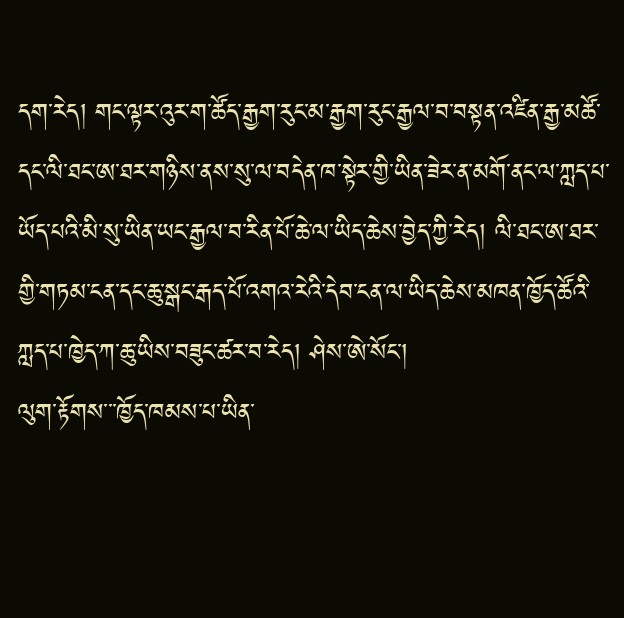དག་རེད། གང་ལྟར་འུར་ག་ཚོད་རྒྱག་རུང་མ་རྒྱག་རུང་རྒྱལ་བ་བསྟན་འཛིན་རྒྱ་མཚོ་དང་ལི་ཐང་ཨ་ཐར་གཉིས་ནས་སུ་ལ་བདེན་ཁ་སྟེར་གྱི་ཡིན་ཟེར་ན་མགོ་ནང་ལ་ཀླད་པ་ཡོད་པའི་མི་སུ་ཡིན་ཡང་རྒྱལ་བ་རིན་པོ་ཆེ་ལ་ཡིད་ཆེས་བྱེད་ཀྱི་རེད། ལི་ཐང་ཨ་ཐར་གྱི་གཏམ་ངན་དང་ཆུ་སྒང་རྒད་པོ་འགའ་རེའི་དེབ་ངན་ལ་ཡིད་ཆེས་མཁན་ཁྱོད་ཚོའི་ཀླད་པ་ཁྱེད་ཀ་ཆུ་ཡིས་བཟུང་ཚར་བ་རེད། ཤེས་ཨེ་སོང་།
ལུག་རྟོགས་་་ཁྱོད་ཁམས་པ་ཡིན་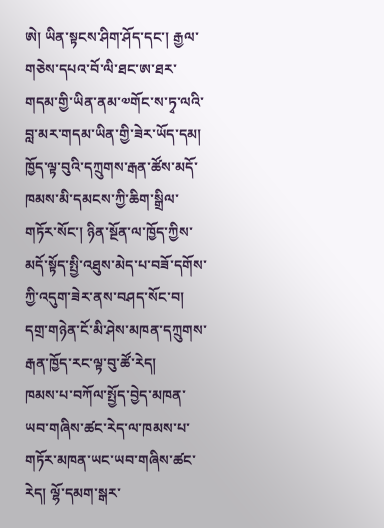ཨེ། ཡིན་སྟངས་ཤིག་ཤོད་དང་། རྒྱལ་གཅེས་དཔའ་བོ་ལི་ཐང་ཨ་ཐར་གདམ་གྱི་ཡིན་ནམ་༧གོང་ས་ཏྭ་ལའི་བླ་མར་གདམ་ཡིན་གྱི་ཟེར་ཡོད་དམ། ཁྱོད་ལྟ་བུའི་དཀྲུགས་རྒན་ཚོས་མདོ་ཁམས་མི་དམངས་ཀྱི་ཆིག་སྒྲིལ་གཏོར་སོང་། ཉིན་སྔོན་ལ་ཁྱོད་ཀྱིས་མདོ་སྟོད་སྤྱི་འཐུས་མེད་པ་བཟོ་དགོས་ཀྱི་འདུག་ཟེར་ནས་བཤད་སོང་བ། དགྲ་གཉེན་ངོ་མི་ཤེས་མཁན་དཀྲུགས་རྒན་ཁྱོད་རང་ལྟ་བུ་ཚོ་རེད།
ཁམས་པ་བཀོལ་སྤྱོད་བྱེད་མཁན་ཡབ་གཞིས་ཚང་རེད་ལ་ཁམས་པ་གཏོར་མཁན་ཡང་ཡབ་གཞིས་ཚང་རེད། ལྷོ་དམག་སྒར་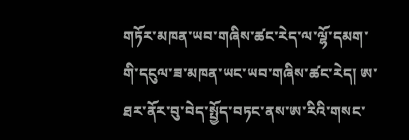གཏོར་མཁན་ཡབ་གཞིས་ཚང་རེད་ལ་ལྷོ་དམག་གི་དངུལ་ཟ་མཁན་ཡང་ཡབ་གཞིས་ཚང་རེད། ཨ་ཐར་ནོར་བུ་བེད་སྤྱོད་བཏང་ནས་ཨ་རིའི་གསང་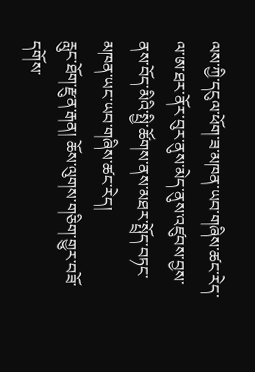ལས་ཀྱི་དངུལ་ཕོག་ཟ་མཁན་ཡབ་གཞིས་ཚང་རེད་ལ་ཨ་ཐར་ནོར་བུར་ནུས་མེད་ནུས་འཛུབས་བྱས་ནས་བོད་མིའི་སྤྱི་ཚོགས་ནས་མཐར་སྤྲོད་བཏང་མཁན་ཡང་ཡབ་གཞིས་ཚང་རེད།
རླུང་ཐོག་རྫུན་རྒན། ཆོས་ལུགས་གཅིག་གྱུར་བཟོ་དགོས་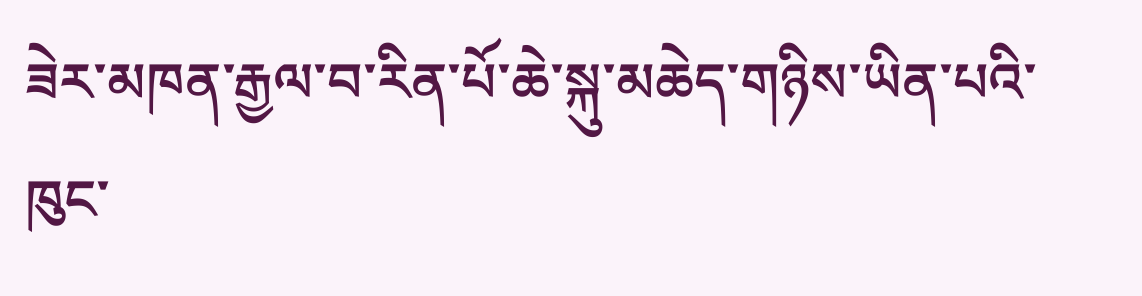ཟེར་མཁན་རྒྱལ་བ་རིན་པོ་ཆེ་སྐུ་མཆེད་གཉིས་ཡིན་པའི་ཁུང་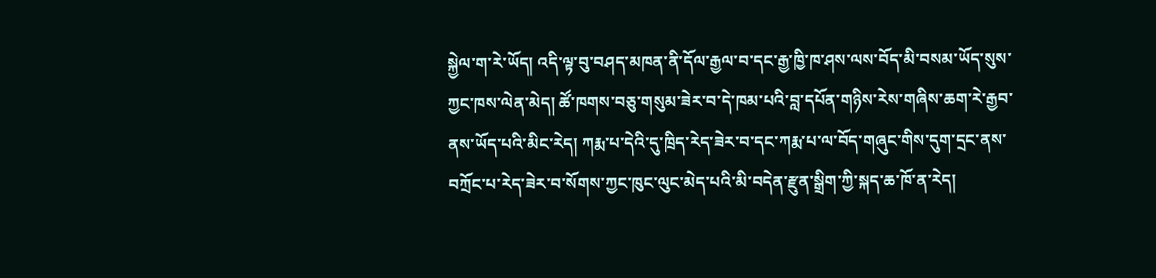སྐྱེལ་ག་རེ་ཡོད། འདི་ལྟ་བུ་བཤད་མཁན་ནི་དོལ་རྒྱལ་བ་དང་རྒྱ་ཁྱི་ཁ་ཤས་ལས་བོད་མི་བསམ་ཡོད་སུས་ཀྱང་ཁས་ལེན་མེད། ཚོ་ཁགས་བཅུ་གསུམ་ཟེར་བ་དེ་ཁམ་པའི་བླ་དཔོན་གཉིས་རེས་གཞིས་ཆག་རེ་རྒྱབ་ནས་ཡོད་པའི་མིང་རེད། ཀརྨ་པ་དེའི་དུ་ཁྲིད་རེད་ཟེར་བ་དང་ཀརྨ་པ་ལ་བོད་གཞུང་གིས་དུག་དྲང་ནས་བཀྲོང་པ་རེད་ཟེར་བ་སོགས་ཀྱང་ཁུང་ལུང་མེད་པའི་མི་བདེན་རྫུན་སྒྲིག་ཀྱི་སྐད་ཆ་ཁོ་ན་རེད།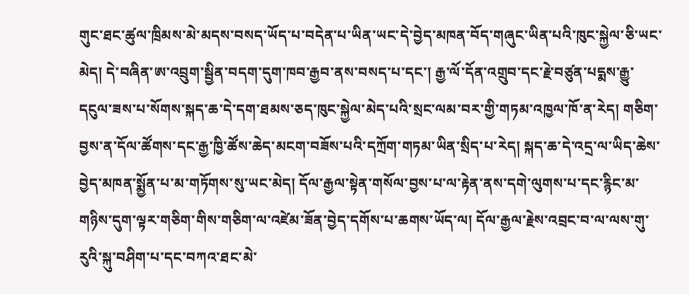གུང་ཐང་ཚུལ་ཁྲིམས་མེ་མདས་བསད་ཡོད་པ་བདེན་པ་ཡིན་ཡང་དེ་བྱེད་མཁན་བོད་གཞུང་ཡིན་པའི་ཁུང་སྐྱེལ་ཅི་ཡང་མེད། དེ་བཞིན་ཨ་འབྲུག་སྦྱིན་བདག་དུག་ཁབ་རྒྱབ་ནས་བསད་པ་དང་། རྒྱ་ལོ་དོན་འགྲུབ་དང་རྗེ་བཙུན་པདྨས་རྒྱུ་དངུལ་ཟས་པ་སོགས་སྐད་ཆ་དེ་དག་ཐམས་ཅད་ཁུང་སྐྱེལ་མེད་པའི་སྲང་ལམ་བར་གྱི་གཏམ་འཁྱལ་ཁོ་ན་རེད། གཅིག་བྱས་ན་དོལ་ཚོགས་དང་རྒྱ་ཁྱི་ཚོས་ཆེད་མངག་བཟོས་པའི་དཀྲོག་གཏམ་ཡིན་སྲིད་པ་རེད། སྐད་ཆ་དེ་འདྲ་ལ་ཡིད་ཆེས་བྱེད་མཁན་སྨྱོན་པ་མ་གཏོགས་སུ་ཡང་མེད། དོལ་རྒྱལ་སྟེན་གསོལ་བྱས་པ་ལ་རྟེན་ནས་དགེ་ལུགས་པ་དང་རྙིང་མ་གཉིས་དུག་ལྟར་གཅིག་གིས་གཅིག་ལ་འཛེམ་ཟོན་བྱེད་དགོས་པ་ཆགས་ཡོད་ལ། དོལ་རྒྱལ་རྗེས་འབྲང་བ་ལ་ལས་གུ་རུའི་སྐུ་བཤིག་པ་དང་བཀའ་ཐང་མེ་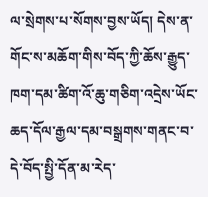ལ་སྲེགས་པ་སོགས་བྱས་ཡོད། དེས་ན་གོང་ས་མཆོག་གིས་བོད་ཀྱི་ཆོས་རྒྱུད་ཁག་དམ་ཚིག་འོ་ཆུ་གཅིག་འདྲེས་ཡོང་ཆད་དོལ་རྒྱལ་དམ་བསྒྲགས་གནང་བ་དེ་བོད་སྤྱི་དོན་མ་རེད་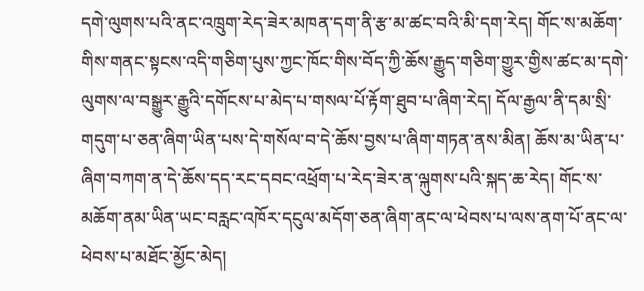དགེ་ལུགས་པའི་ནང་འཁྲུག་རེད་ཟེར་མཁན་དག་ནི་རྩ་མ་ཚང་བའི་མི་དག་རེད། གོང་ས་མཆོག་གིས་གནང་སྟངས་འདི་གཅིག་པུས་ཀྱང་ཁོང་གིས་བོད་ཀྱི་ཆོས་རྒྱུད་གཅིག་གྱུར་གྱིས་ཚང་མ་དགེ་ལུགས་ལ་བསྒྱུར་རྒྱུའི་དགོངས་པ་མེད་པ་གསལ་པོ་རྟོག་ཐུབ་པ་ཞིག་རེད། དོལ་རྒྱལ་ནི་དམ་སྲི་གདུག་པ་ཅན་ཞིག་ཡིན་པས་དེ་གསོལ་བ་དེ་ཆོས་བྱས་པ་ཞིག་གཏན་ནས་མིན། ཆོས་མ་ཡིན་པ་ཞིག་བཀག་ན་དེ་ཆོས་དད་རང་དབང་འཕྲོག་པ་རེད་ཟེར་ན་ལྐུགས་པའི་སྐད་ཆ་རེད། གོང་ས་མཆོག་ནམ་ཡིན་ཡང་བརླང་འཁོར་དངུལ་མདོག་ཅན་ཞིག་ནང་ལ་ཕེབས་པ་ལས་ནག་པོ་ནང་ལ་ཕེབས་པ་མཐོང་མྱོང་མེད།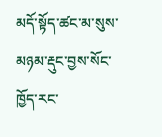མདོ་སྟོད་ཚང་མ་སུས་མཉམ་རྡུང་བྱས་སོང་ཁྱོད་རང་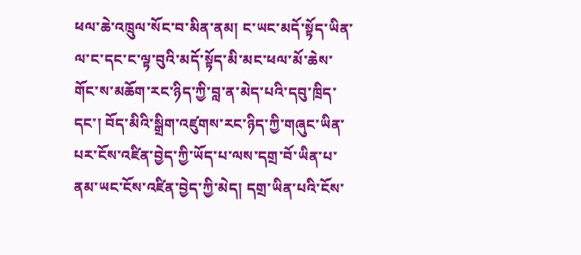ཕལ་ཆེ་འཁྲུལ་སོང་བ་མིན་ནམ། ང་ཡང་མདོ་སྟོད་ཡིན་ལ་ང་དང་ང་ལྟ་བུའི་མདོ་སྟོད་མི་མང་ཕལ་མོ་ཆེས་གོང་ས་མཆོག་རང་ཉིད་ཀྱི་བླ་ན་མེད་པའི་དབུ་ཁྲིད་དང་། བོད་མིའི་སྒྲིག་འཛུགས་རང་ཉིད་ཀྱི་གཞུང་ཡིན་པར་ངོས་འཛིན་བྱེད་ཀྱི་ཡོད་པ་ལས་དགྲ་བོ་ཡིན་པ་ནམ་ཡང་ངོས་འཛིན་བྱེད་ཀྱི་མེད། དགྲ་ཡིན་པའི་ངོས་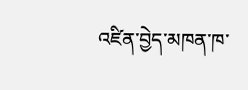འཛིན་བྱེད་མཁན་ཁ་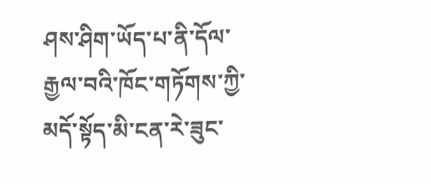ཤས་ཤིག་ཡོད་པ་ནི་དོལ་རྒྱལ་བའི་ཁོང་གཏོགས་ཀྱི་མདོ་སྟོད་མི་ངན་རེ་ཟུང་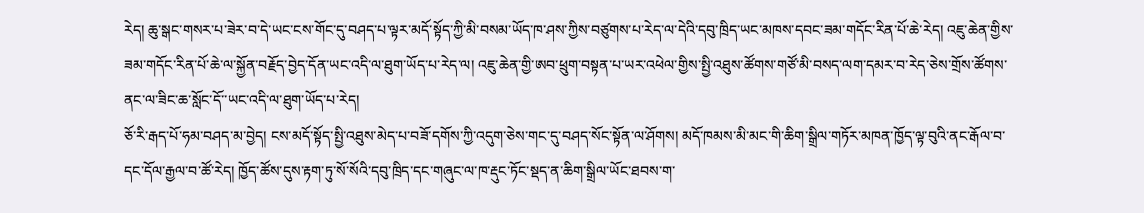རེད། ཆུ་སྒང་གསར་པ་ཟེར་བ་དེ་ཡང་ངས་གོང་དུ་བཤད་པ་ལྟར་མདོ་སྟོད་ཀྱི་མི་བསམ་ཡོད་ཁ་ཤས་ཀྱིས་བཙུགས་པ་རེད་ལ་དེའི་དབུ་ཁྲིད་ཡང་མཁས་དབང་ཟམ་གདོང་རིན་པོ་ཆེ་རེད། འཇུ་ཆེན་གྱིས་ཟམ་གདོང་རིན་པོ་ཆེ་ལ་སྐྱོན་བརྗོད་བྱེད་དོན་ཡང་འདི་ལ་ཐུག་ཡོད་པ་རེད་ལ། འཇུ་ཆེན་གྱི་ཨབ་ཕྲུག་བསྟན་པ་ཡར་འཕེལ་གྱིས་སྤྱི་འཐུས་ཚོགས་གཙོ་མི་བསད་ལག་དམར་བ་རེད་ཅེས་གྲོས་ཚོགས་ནང་ལ་ཟིང་ཆ་སློང་དོ་་ཡང་འདི་ལ་ཐུག་ཡོད་པ་རེད།
ཅོ་རི་རྒད་པོ་ཧམ་བཤད་མ་བྱེད། ངས་མདོ་སྟོད་སྤྱི་འཐུས་མེད་པ་བཟོ་དགོས་ཀྱི་འདུག་ཅེས་གང་དུ་བཤད་སོང་སྟོན་ལ་ཤོགས། མདོ་ཁམས་མི་མང་གི་ཆིག་སྒྲིལ་གཏོར་མཁན་ཁྱོད་ལྟ་བུའི་ནང་རྒོལ་བ་དང་དོལ་རྒྱལ་བ་ཚོ་རེད། ཁྱོད་ཚོས་དུས་རྟག་ཏུ་སོ་སོའི་དབུ་ཁྲིད་དང་གཞུང་ལ་ཁ་རྡུང་ཏོང་སྡད་ན་ཆིག་སྒྲིལ་ཡོང་ཐབས་ག་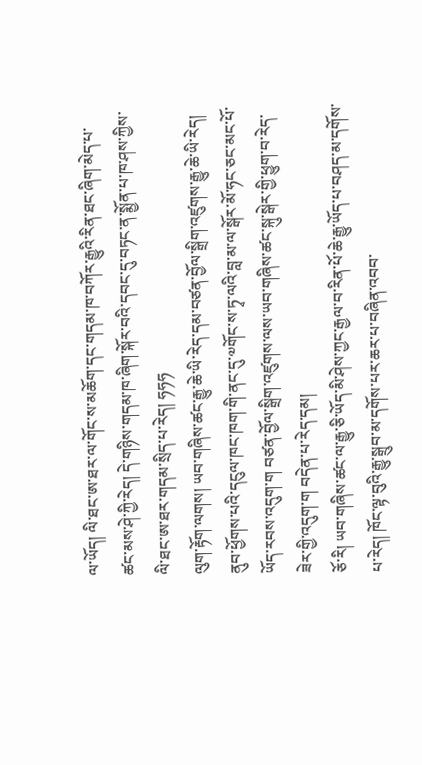ལ་ཡོད། ལི་ཐང་ཨ་ཐར་ལ་གོང་ས་མཆོག་དང་གདམ་ཁ་བཀོར་རྒྱུའི་རིན་ཐང་ཞིག་མེད་པ་ཚང་མས་ཤེ་ཀྱི་རེད། དེ་གཉིས་གདམ་ཁ་ཞིག་སྐོར་བའི་དབང་དུ་བཏང་ན་སྨྱོན་པ་ཁ་ཤས་ཀྱིས་ལི་ཐང་ཨ་ཐར་གདམ་སྲིད་པ་རེད། ཧཧཧ
ལུག་རྟོག་ལགས། ཡབ་གཞིས་ཚང་རྒྱུ་ཆེ་ཡི་རེད་དམ་བཙན་བྱོལ་སྒྲིག་འཛུགས་རྒྱུ་ཆེ་ཡི་རེད། ནུབ་ཕྱོགས་པའི་དངུལ་ཁང་ཁག་གི་ནང་དུ་༧གོང་ས་ཏྭ་ལའི་བླ་མ་ལ་སྒོར་མོ་ཧང་ཅང་མང་པོ་ཡོད་རབས་འདུག་ག བཙན་བྱོལ་སྒྲིག་འཛུགས་ལས་ཡབ་གཞིས་ཚང་སྐུ་སྒེར་གྱི་ཕྱུག་བ་རེད་ཟེར་གྱི་འདུག་ག བདེན་པ་རེད་དམ།
ཅོ་རི། ཡབ་གཞིས་ཚང་ལ་རྒྱུ་ཅི་ཡོད་མི་ཤེས་ཀྱང་རྒྱལ་བ་རིན་པོ་ཆེ་རྒྱུ་ཡོད་པ་བཤད་མ་དགོས་པ་རེད། ཁོང་ལྟ་བུའི་རྒྱུ་སྒྲུབ་མ་དགོས་པར་ཆར་པ་བཞིན་འབབ་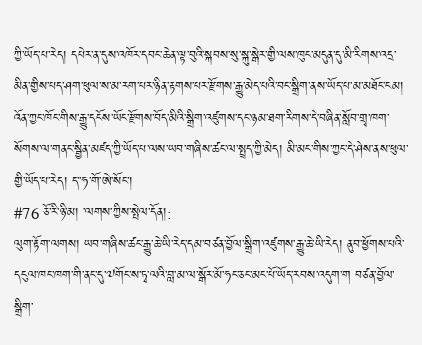ཀྱི་ཡོད་པ་རེད། དཔེར་ན་དུས་འཁོར་དབང་ཆེན་ལྟ་བུའི་སྐབས་སུ་སྐུ་སྒེར་གྱི་ལས་ཁུང་མདུན་དུ་མི་རིགས་འདྲ་མིན་གྱིས་པད་ཤག་ཕུལ་ས་མ་རག་པར་ཉིན་རྟགས་པར་རྫོགས་རྒྱུ་མེད་པའི་བང་སྒྲིག་ནས་ཡོད་པ་མ་མཐོང་ངམ། འོན་ཀྱང་ཁོང་གིས་རྒྱུ་དངོས་ཡོང་རྫོགས་བོད་མིའི་སྒྲིག་འཛུགས་དང་ཉམ་ཐག་རིགས་དེ་བཞིན་སློབ་གྲྭ་ཁག་སོགས་ལ་གནང་སྦྱིན་མཛད་ཀྱི་ཡོད་པ་ལས་ཡབ་གཞིས་ཚང་ལ་སྤྲད་ཀྱི་མེད། མི་མང་གིས་ཀྱང་དེ་ཤེས་ནས་ཕུལ་གྱི་ཡོད་པ་རེད། ད་་ཧ་གོ་ཨེ་སོང་།
#76 ཅོ་རི་ཉི་མ། ་ལགས་ཀྱིས་སྤེལ་དོན།:
ལུག་རྟོག་ལགས། ཡབ་གཞིས་ཚང་རྒྱུ་ཆེ་ཡི་རེད་དམ་བཙན་བྱོལ་སྒྲིག་འཛུགས་རྒྱུ་ཆེ་ཡི་རེད། ནུབ་ཕྱོགས་པའི་དངུལ་ཁང་ཁག་གི་ནང་དུ་༧གོང་ས་ཏྭ་ལའི་བླ་མ་ལ་སྒོར་མོ་ཧང་ཅང་མང་པོ་ཡོད་རབས་འདུག་ག བཙན་བྱོལ་སྒྲིག་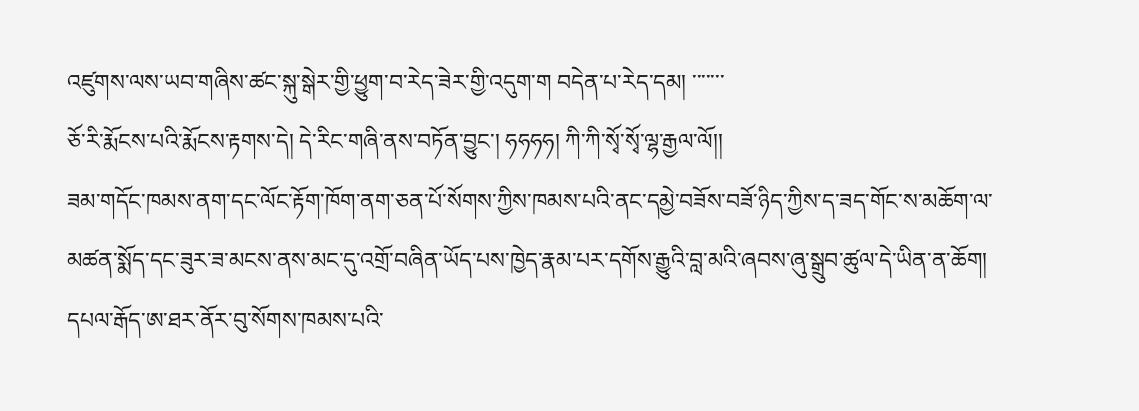འཛུགས་ལས་ཡབ་གཞིས་ཚང་སྐུ་སྒེར་གྱི་ཕྱུག་བ་རེད་ཟེར་གྱི་འདུག་ག བདེན་པ་རེད་དམ། ་་་་་་་
ཅོ་རི་རྨོངས་པའི་རྨོངས་རྟགས་དེ། དེ་རིང་གཞི་ནས་བཏོན་བྱུང་། ཧཧཧཧ། ཀི་ཀི་སྭོ་སྭོ་ལྷ་རྒྱལ་ལོ།།
ཟམ་གདོང་ཁམས་ནག་དང་ལོང་རྟོག་ཁོག་ནག་ཅན་པོ་སོགས་ཀྱིས་ཁམས་པའི་ནང་དམྱེ་བཟོས་བཟོ་ཉིད་ཀྱིས་ད་ཟད་གོང་ས་མཆོག་ལ་མཚན་སྨོད་དང་ཟུར་ཟ་མངས་ནས་མང་དུ་འགྲོ་བཞིན་ཡོད་པས་ཁྱེད་རྣམ་པར་དགོས་རྒྱུའི་བླ་མའི་ཞབས་ཞུ་སྒྲུབ་ཚུལ་དེ་ཡིན་ན་ཆོག། དཔལ་རྒོད་ཨ་ཐར་ནོར་བུ་སོགས་ཁམས་པའི་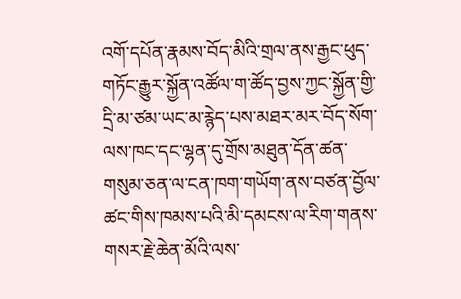འགོ་དཔོན་རྣམས་བོད་མིའི་གྲལ་ནས་རྒྱང་ཕུད་གཏོང་རྒྱུར་སྐྱོན་འཚོལ་ག་ཚོད་བྱས་ཀྱང་སྐྱོན་གྱི་དྲི་མ་ཙམ་ཡང་མ་རྙེད་པས་མཐར་མར་བོད་སོག་ལས་ཁང་དང་ལྷན་དུ་གྲོས་མཐུན་དོན་ཚན་གསུམ་ཅན་ལ་ངན་ཁག་གཡོག་ནས་བཙན་བྱོལ་ཚང་གིས་ཁམས་པའི་མི་དམངས་ལ་རིག་གནས་གསར་རྗེ་ཆེན་མོའི་ལས་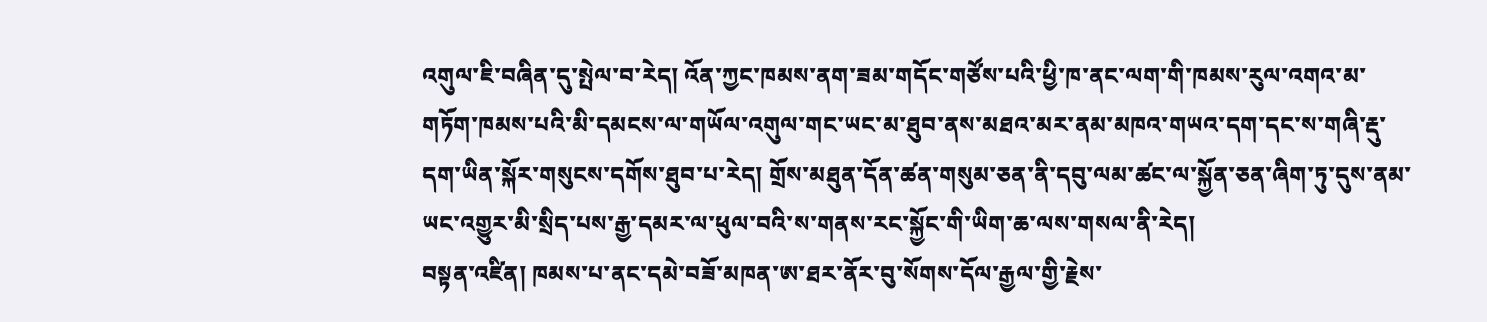འགུལ་ཇི་བཞིན་དུ་སྤེལ་བ་རེད། འོན་ཀྱང་ཁམས་ནག་ཟམ་གདོང་གཙོས་པའི་ཕྱི་ཁ་ནང་ལག་གི་ཁམས་རུལ་འགའ་མ་གཏོག་ཁམས་པའི་མི་དམངས་ལ་གཡོལ་འགུལ་གང་ཡང་མ་ཐུབ་ནས་མཐའ་མར་ནམ་མཁའ་གཡའ་དག་དང་ས་གཞི་རྡུ་དག་ཡིན་སྐོར་གསུངས་དགོས་ཐུབ་པ་རེད། གྲོས་མཐུན་དོན་ཚན་གསུམ་ཅན་ནི་དབུ་ལམ་ཚང་ལ་སྐྱོན་ཅན་ཞིག་ཏུ་དུས་ནམ་ཡང་འགྱུར་མི་སྲིད་པས་རྒྱ་དམར་ལ་ཕུལ་བའི་ས་གནས་རང་སྐྱོང་གི་ཡིག་ཆ་ལས་གསལ་ནི་རེད།
བསྟན་འཛིན། ཁམས་པ་ནང་དམེ་བཟོ་མཁན་ཨ་ཐར་ནོར་བུ་སོགས་དོལ་རྒྱལ་གྱི་རྗེས་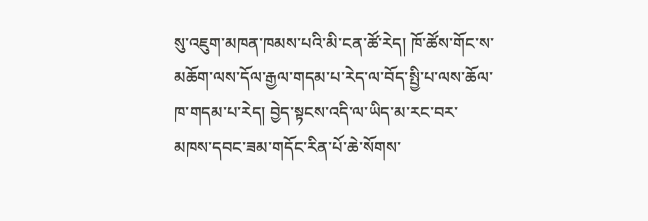སུ་འཇུག་མཁན་ཁམས་པའི་མི་ངན་ཚོ་རེད། ཁོ་ཚོས་གོང་ས་མཆོག་ལས་དོལ་རྒྱལ་གདམ་པ་རེད་ལ་བོད་སྤྱི་པ་ལས་ཆོལ་ཁ་གདམ་པ་རེད། བྱེད་སྟངས་འདི་ལ་ཡིད་མ་རང་བར་མཁས་དབང་ཟམ་གདོང་རིན་པོ་ཆེ་སོགས་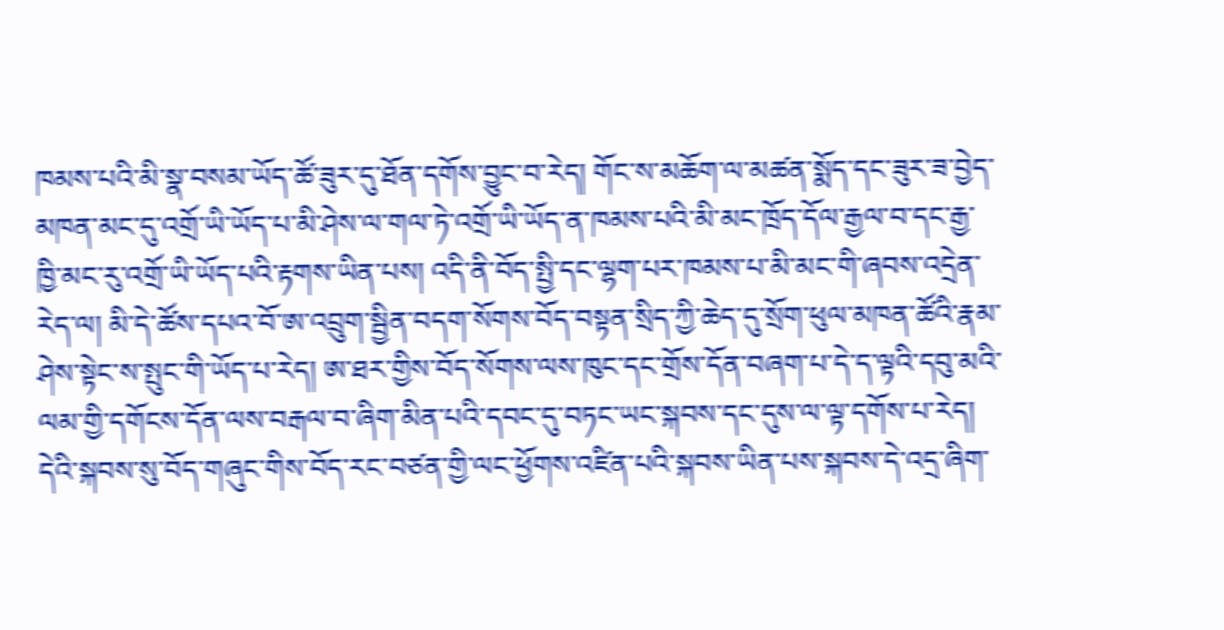ཁམས་པའི་མི་སྣ་བསམ་ཡོད་ཚོ་ཟུར་དུ་ཐོན་དགོས་བྱུང་བ་རེད། གོང་ས་མཆོག་ལ་མཚན་སྨོད་དང་ཟུར་ཟ་བྱེད་མཁན་མང་དུ་འགྲོ་ཡི་ཡོད་པ་མི་ཤེས་ལ་གལ་ཏེ་འགྲོ་ཡི་ཡོད་ན་ཁམས་པའི་མི་མང་ཁྲོད་དོལ་རྒྱལ་བ་དང་རྒྱ་ཁྱི་མང་རུ་འགྲོ་ཡི་ཡོད་པའི་རྟགས་ཡིན་པས། འདི་ནི་བོད་སྤྱི་དང་ལྷག་པར་ཁམས་པ་མི་མང་གི་ཞབས་འདྲེན་རེད་ལ། མི་དེ་ཚོས་དཔའ་བོ་ཨ་འབྲུག་སྦྱིན་བདག་སོགས་བོད་བསྟན་སྲིད་ཀྱི་ཆེད་དུ་སྲོག་ཕུལ་མཁན་ཚོའི་རྣམ་ཤེས་སྟེང་ས་སྤུང་གི་ཡོད་པ་རེད། ཨ་ཐར་གྱིས་བོད་སོགས་ལས་ཁུང་དང་གྲོས་དོན་བཞག་པ་དེ་ད་ལྟའི་དབུ་མའི་ལམ་གྱི་དགོངས་དོན་ལས་བརྒལ་བ་ཞིག་མིན་པའི་དབང་དུ་བཏང་ཡང་སྐབས་དང་དུས་ལ་ལྟ་དགོས་པ་རེད། དེའི་སྐབས་སུ་བོད་གཞུང་གིས་བོད་རང་བཙན་གྱི་ལང་ཕྱོགས་འཛིན་པའི་སྐབས་ཡིན་པས་སྐབས་དེ་འདྲ་ཞིག་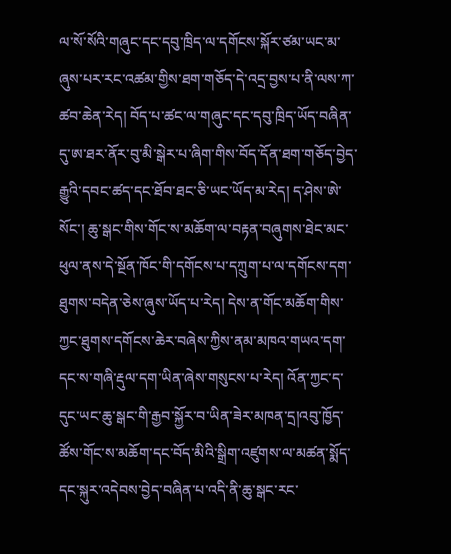ལ་སོ་སོའི་གཞུང་དང་དབུ་ཁྲིད་ལ་དགོངས་སྐོར་ཙམ་ཡང་མ་ཞུས་པར་རང་འཚམ་གྱིས་ཐག་གཅོད་དེ་འདྲ་བྱས་པ་ནི་ལས་ཀ་ཚབ་ཆེན་རེད། བོད་པ་ཚང་ལ་གཞུང་དང་དབུ་ཁྲིད་ཡོད་བཞིན་དུ་ཨ་ཐར་ནོར་བུ་མི་སྒེར་པ་ཞིག་གིས་བོད་དོན་ཐག་གཅོད་བྱེད་རྒྱུའི་དབང་ཚད་དང་ཐོབ་ཐང་ཅི་ཡང་ཡོད་མ་རེད། ད་ཤེས་ཨེ་སོང་། ཆུ་སྒང་གིས་གོང་ས་མཆོག་ལ་བརྟན་བཞུགས་ཐེང་མང་ཕུལ་ནས་དེ་སྔོན་ཁོང་གི་དགོངས་པ་དཀྲུག་པ་ལ་དགོངས་དག་ཐུགས་བདེན་ཅེས་ཞུས་ཡོད་པ་རེད། དེས་ན་གོང་མཆོག་གིས་ཀྱང་ཐུགས་དགོངས་ཆེར་བཞེས་ཀྱིས་ནམ་མཁའ་གཡའ་དག་དང་ས་གཞི་རྡུལ་དག་ཡིན་ཞེས་གསུངས་པ་རེད། འོན་ཀྱང་ད་དུང་ཡང་ཆུ་སྒང་གི་རྒྱབ་སྐྱོར་བ་ཡིན་ཟེར་མཁན་དྲ།འབུ་ཁྱོད་ཚོས་གོང་ས་མཆོག་དང་བོད་མིའི་སྒྲིག་འཛུགས་ལ་མཚན་སྨོད་དང་སྐུར་འདེབས་བྱེད་བཞིན་པ་འདི་ནི་ཆུ་སྒང་རང་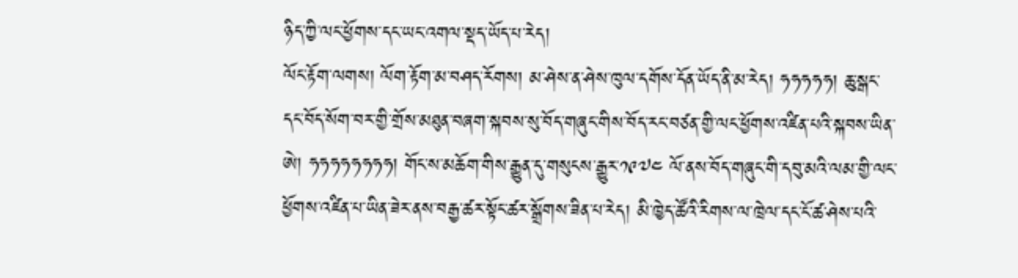ཉིད་ཀྱི་ལང་ཕྱོགས་དང་ཡང་འགལ་སྡད་ཡོད་པ་རེད།
ལོང་རྟོག་ལགས། ལོག་རྟོག་མ་བཤད་རོགས། མ་ཤེས་ན་ཤེས་ཁུལ་དགོས་དོན་ཡོད་ནི་མ་རེད། ཧཧཧཧཧ། ཆུ་སྒང་དང་བོད་སོག་བར་གྱི་གྲོས་མཐུན་བཞག་སྐབས་སུ་བོད་གཞུང་གིས་བོད་རང་བཙན་གྱི་ལང་ཕྱོགས་འཛིན་པའི་སྐབས་ཡིན་ཨེ། ཧཧཧཧཧཧཧཧ། གོང་ས་མཆོག་གིས་རྒྱུན་དུ་གསུངས་རྒྱུར་༡༩༧༤ ལོ་ནས་བོད་གཞུང་གི་དབུ་མའི་ལམ་གྱི་ལང་ཕྱོགས་འཛིན་པ་ཡིན་ཟེར་ནས་བརྒྱ་ཚར་སྟོང་ཚར་སྒྲོགས་ཟིན་པ་རེད། མི་ཁྱེད་ཚོའི་རིགས་ལ་ཁྲེལ་དང་ངོ་ཚ་ཤེས་པའི་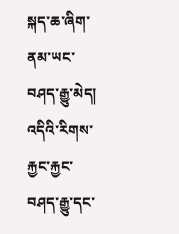སྐད་ཆ་ཞིག་ནམ་ཡང་བཤད་རྒྱུ་མེད། འདིའི་རིགས་རྐྱང་རྐྱང་བཤད་རྒྱུ་དང་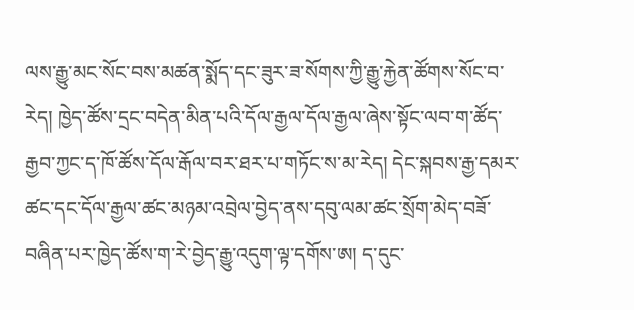ལས་རྒྱུ་མང་སོང་བས་མཚན་སྨོད་དང་ཟུར་ཟ་སོགས་ཀྱི་རྒྱུ་རྐྱེན་ཚོགས་སོང་བ་རེད། ཁྱེད་ཚོས་དྲང་བདེན་མིན་པའི་དོལ་རྒྱལ་དོལ་རྒྱལ་ཞེས་སྟོང་ལབ་ག་ཚོད་རྒྱབ་ཀྱང་ད་ཁོ་ཚོས་དོལ་རྒོལ་བར་ཐར་པ་གཏོང་ས་མ་རེད། དེང་སྐབས་རྒྱ་དམར་ཚང་དང་དོལ་རྒྱལ་ཚང་མཉམ་འབྲེལ་བྱེད་ནས་དབུ་ལམ་ཚང་སྲོག་མེད་བཟོ་བཞིན་པར་ཁྱེད་ཚོས་ག་རེ་བྱེད་རྒྱུ་འདུག་ལྟ་དགོས་ཨ། ད་དུང་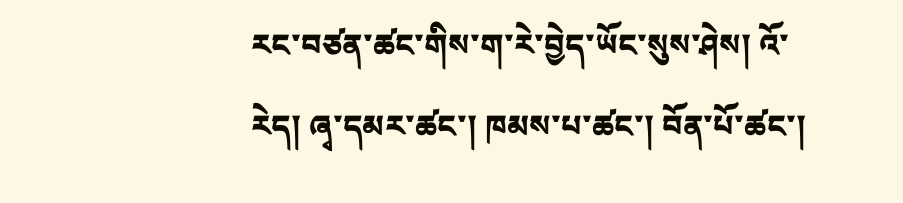རང་བཙན་ཚང་གིས་ག་རེ་བྱེད་ཡོང་སུས་ཤེས། འོ་རེད། ཞྭ་དམར་ཚང་། ཁམས་པ་ཚང་། བོན་པོ་ཚང་།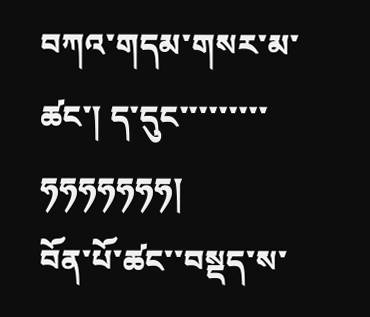བཀའ་གདམ་གསར་མ་ཚང་། ད་དུང་་་་་་་་་ཧཧཧཧཧཧཧ།
བོན་པོ་ཚང་་བསྡད་ས་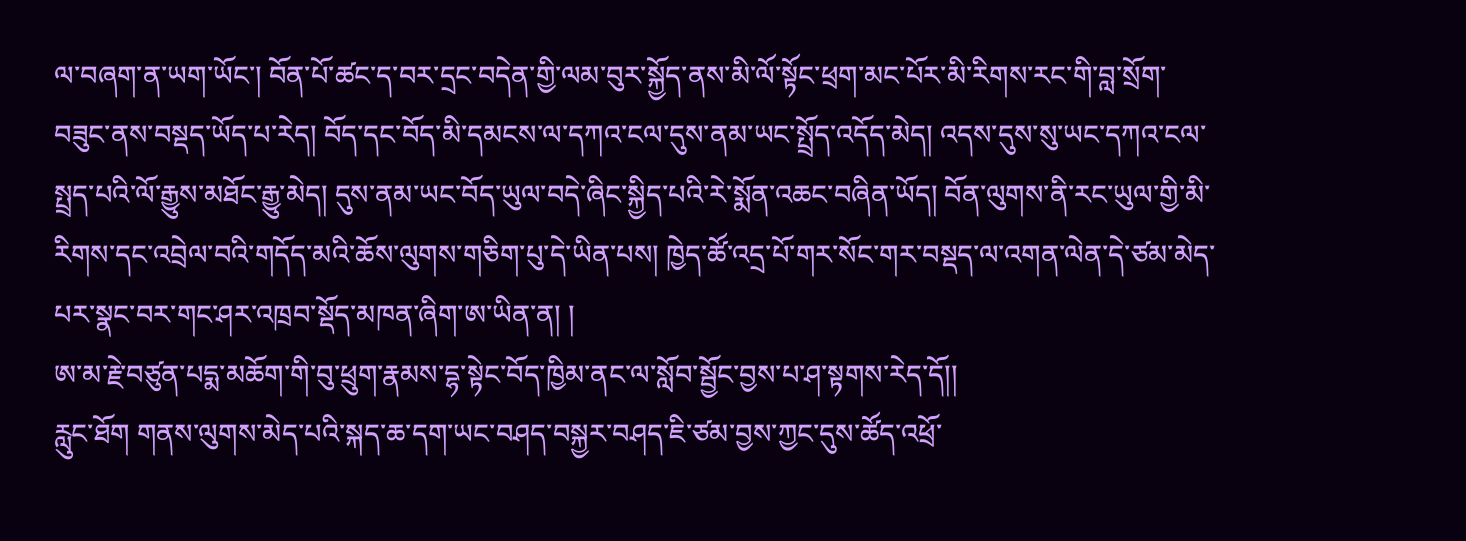ལ་བཞག་ན་ཡག་ཡོང་། བོན་པོ་ཚང་ད་བར་དྲང་བདེན་གྱི་ལམ་བུར་སྐྱོད་ནས་མི་ལོ་སྟོང་ཕྲག་མང་པོར་མི་རིགས་རང་གི་བླ་སྲོག་བཟུང་ནས་བསྡད་ཡོད་པ་རེད། བོད་དང་བོད་མི་དམངས་ལ་དཀའ་ངལ་དུས་ནམ་ཡང་སྤྲོད་འདོད་མེད། འདས་དུས་སུ་ཡང་དཀའ་ངལ་སྤྲད་པའི་ལོ་རྒྱུས་མཐོང་རྒྱུ་མེད། དུས་ནམ་ཡང་བོད་ཡུལ་བདེ་ཞིང་སྐྱིད་པའི་རེ་སྨོན་འཆང་བཞིན་ཡོད། བོན་ལུགས་ནི་རང་ཡུལ་གྱི་མི་རིགས་དང་འབྲེལ་བའི་གདོད་མའི་ཆོས་ལུགས་གཅིག་པུ་དེ་ཡིན་པས། ཁྱེད་ཚོ་འདྲ་པོ་གར་སོང་གར་བསྡད་ལ་འགན་ལེན་དེ་ཙམ་མེད་པར་སྣང་བར་གང་ཤར་འཁྲབ་སྡོད་མཁན་ཞིག་ཨ་ཡིན་ན། །
ཨ་མ་རྗེ་བཙུན་པདྨ་མཆོག་གི་བུ་ཕྲུག་རྣམས་དྷ་སྟེང་བོད་ཁྱིམ་ནང་ལ་སློབ་སྦྱོང་བྱས་པ་ཤ་སྟགས་རེད་དོ།།
རླུང་ཐོག གནས་ལུགས་མེད་པའི་སྐད་ཆ་དག་ཡང་བཤད་བསྐྱར་བཤད་ཇི་ཙམ་བྱས་ཀྱང་དུས་ཚོད་འཕྲོ་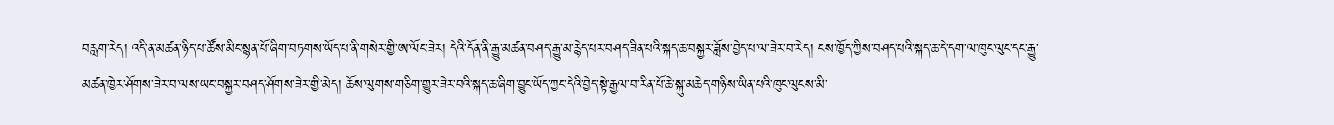བརླག་རེད། འདི་ན་མཚན་ཉིད་པ་ཚོས་མིང་སྙན་པོ་ཞིག་བཏགས་ཡོད་པ་ནི་གསེར་གྱི་ཨ་ལོང་ཟེར། དེའི་དོན་ནི་རྒྱུ་མཚན་བཤད་རྒྱུ་མ་རྙེད་པར་བཤད་ཟིན་པའི་སྐད་ཆ་བསྐྱར་ཟློས་བྱེད་པ་ལ་ཟེར་བ་རེད། ངས་ཁྱོད་ཀྱིས་བཤད་པའི་སྐད་ཆ་དེ་དག་ལ་ཁུང་ལུང་དང་རྒྱུ་མཚན་ཁྱེར་ཤོགས་ཟེར་བ་ལས་ཡང་བསྐྱར་བཤད་ཤོགས་ཟེར་གྱི་མེད། ཆོས་ལུགས་གཅིག་གྱུར་ཟེར་བའི་སྐད་ཆ་ཞིག་བྱུང་ཡོད་ཀྱང་དེའི་བྱེད་སྟེ་རྒྱལ་བ་རིན་པོ་ཆེ་སྐུ་མཆེད་གཉིས་ཡིན་པའི་ཁུང་ལུངས་མི་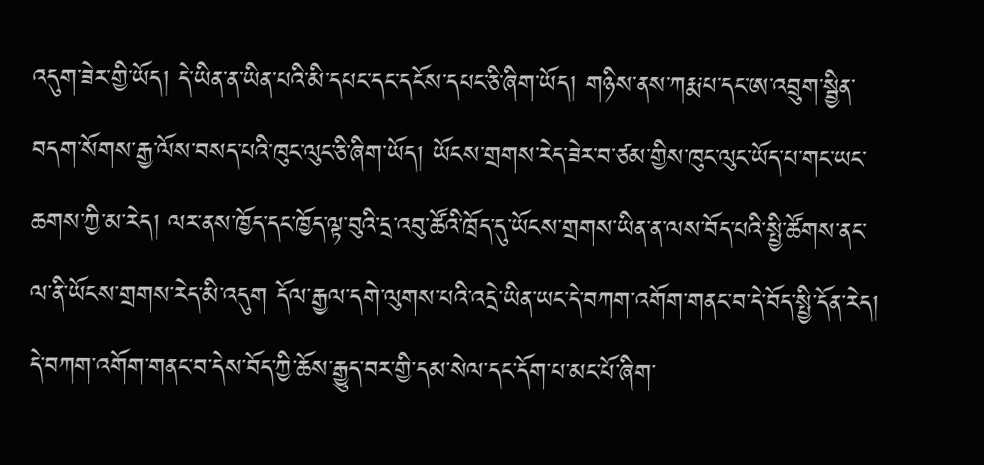འདུག་ཟེར་གྱི་ཡོད། དེ་ཡིན་ན་ཡིན་པའི་མི་དཔང་དང་དངོས་དཔང་ཅི་ཞིག་ཡོད། གཉིས་ནས་ཀརྨ་པ་དང་ཨ་འབྲུག་སྦྱིན་བདག་སོགས་རྒྱ་ལོས་བསད་པའི་ཁུང་ལུང་ཅི་ཞིག་ཡོད། ཡོངས་གྲགས་རེད་ཟེར་བ་ཙམ་གྱིས་ཁུང་ལུང་ཡོད་པ་གང་ཡང་ཆགས་ཀྱི་མ་རེད། ལར་ནས་ཁྱོད་དང་ཁྱོད་ལྟ་བུའི་དྲ་འབུ་ཚོའི་ཁྲོད་དུ་ཡོངས་གྲགས་ཡིན་ན་ལས་བོད་པའི་སྤྱི་ཚོགས་ནང་ལ་ནི་ཡོངས་གྲགས་རེད་མི་འདུག དོལ་རྒྱལ་དགེ་ལུགས་པའི་འདྲེ་ཡིན་ཡང་དེ་བཀག་འགོག་གནང་བ་དེ་བོད་སྤྱི་དོན་རེད། དེ་བཀག་འགོག་གནང་བ་དེས་བོད་ཀྱི་ཆོས་རྒྱུད་བར་གྱི་དམ་སེལ་དང་དོག་པ་མང་པོ་ཞིག་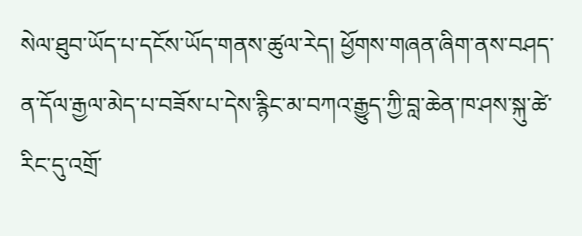སེལ་ཐུབ་ཡོད་པ་དངོས་ཡོད་གནས་ཚུལ་རེད། ཕྱོགས་གཞན་ཞིག་ནས་བཤད་ན་དོལ་རྒྱལ་མེད་པ་བཟོས་པ་དེས་རྙིང་མ་བཀའ་རྒྱུད་ཀྱི་བླ་ཆེན་ཁ་ཤས་སྐུ་ཚེ་རིང་དུ་འགྲོ་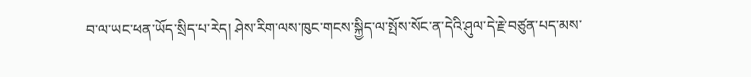བ་ལ་ཡང་ཕན་ཡོད་སྲིད་པ་རེད། ཤེས་རིག་ལས་ཁུང་གངས་སྐྱིད་ལ་སྤོས་སོང་ན་དེའི་ཤུལ་དེ་རྗེ་བཙུན་པད་མས་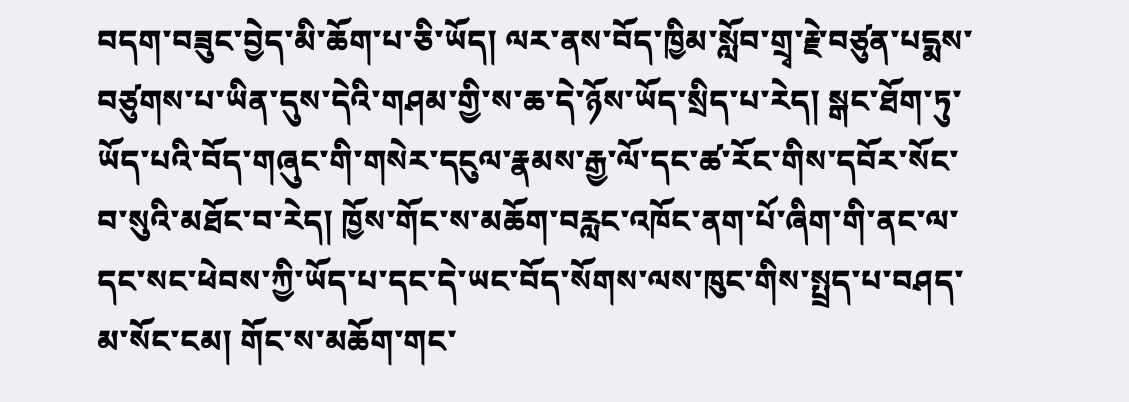བདག་བཟུང་བྱེད་མི་ཆོག་པ་ཅི་ཡོད། ལར་ནས་བོད་ཁྱིམ་སློབ་གྲྭ་རྗེ་བཙུན་པདྨས་བཙུགས་པ་ཡིན་དུས་དེའི་གཤམ་གྱི་ས་ཆ་དེ་ཉོས་ཡོད་སྲིད་པ་རེད། སྒང་ཐོག་ཏུ་ཡོད་པའི་བོད་གཞུང་གི་གསེར་དངུལ་རྣམས་རྒྱ་ལོ་དང་ཚ་རོང་གིས་དབོར་སོང་བ་སུའི་མཐོང་བ་རེད། ཁྱོས་གོང་ས་མཆོག་བརླང་འཁོང་ནག་པོ་ཞིག་གི་ནང་ལ་དང་སང་ཕེབས་ཀྱི་ཡོད་པ་དང་དེ་ཡང་བོད་སོགས་ལས་ཁུང་གིས་སྤྲད་པ་བཤད་མ་སོང་ངམ། གོང་ས་མཆོག་གང་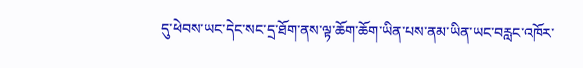དུ་ཕེབས་ཡང་དེང་སང་དྲ་ཐོག་ནས་ལྟ་ཆོག་ཆོག་ཡིན་པས་ནམ་ཡིན་ཡང་བརླང་འཁོར་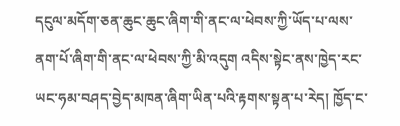དངུལ་མདོག་ཅན་ཆུང་ཆུང་ཞིག་གི་ནང་ལ་ཕེབས་ཀྱི་ཡོད་པ་ལས་ནག་པོ་ཞིག་གི་ནང་ལ་ཕེབས་ཀྱི་མི་འདུག འདིས་སྟེང་ནས་ཁྱེད་རང་ཡང་ཧམ་བཤད་བྱེད་མཁན་ཞིག་ཡིན་པའི་རྟགས་སྟན་པ་རེད། ཁྱོད་ང་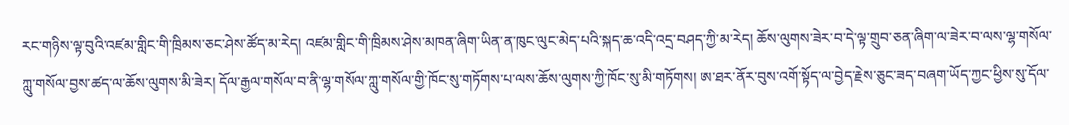རང་གཉིས་ལྟ་བུའི་འཛམ་གླིང་གི་ཁྲིམས་ཅང་ཤེས་ཚོད་མ་རེད། འཛམ་གླིང་གི་ཁྲིམས་ཤེས་མཁན་ཞིག་ཡིན་ན་ཁུང་ལུང་མེད་པའི་སྐད་ཆ་འདི་འདྲ་བཤད་ཀྱི་མ་རེད། ཆོས་ལུགས་ཟེར་བ་དེ་ལྟ་གྲུབ་ཅན་ཞིག་ལ་ཟེར་བ་ལས་ལྷ་གསོལ་ཀླུ་གསོལ་བྱས་ཚད་ལ་ཆོས་ལུགས་མི་ཟེར། དོལ་རྒྱལ་གསོལ་བ་ནི་ལྷ་གསོལ་ཀླུ་གསོལ་གྱི་ཁོང་སུ་གཏོགས་པ་ལས་ཆོས་ལུགས་ཀྱི་ཁོང་སུ་མི་གཏོགས། ཨ་ཐར་ནོར་བུས་འགོ་སྟོད་ལ་བྱེད་རྗེས་ཅུང་ཟད་བཞག་ཡོད་ཀྱང་ཕྱིས་སུ་དོལ་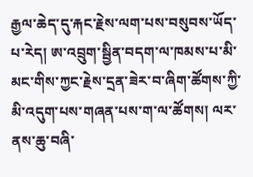རྒྱལ་ཆེད་དུ་རྐང་རྗེས་ལག་པས་བསུབས་ཡོད་པ་རེད། ཨ་འབྲུག་སྦྱིན་བདག་ལ་ཁམས་པ་མི་མང་གིས་ཀྱང་རྗེས་དྲན་ཟེར་བ་ཞིག་ཚོགས་ཀྱི་མི་འདུག་པས་གཞན་པས་ག་ལ་ཚོགས། ལར་ནས་ཆུ་བཞི་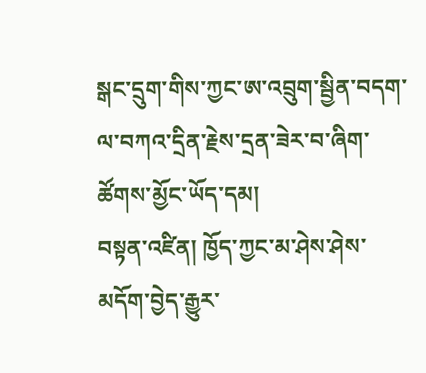སྒང་དྲུག་གིས་ཀྱང་ཨ་འབྲུག་སྦྱིན་བདག་ལ་བཀའ་དྲིན་རྗེས་དྲན་ཟེར་བ་ཞིག་ཚོགས་མྱོང་ཡོད་དམ།
བསྟན་འཛིན། ཁྱོད་ཀྱང་མ་ཤེས་ཤེས་མདོག་བྱེད་རྒྱུར་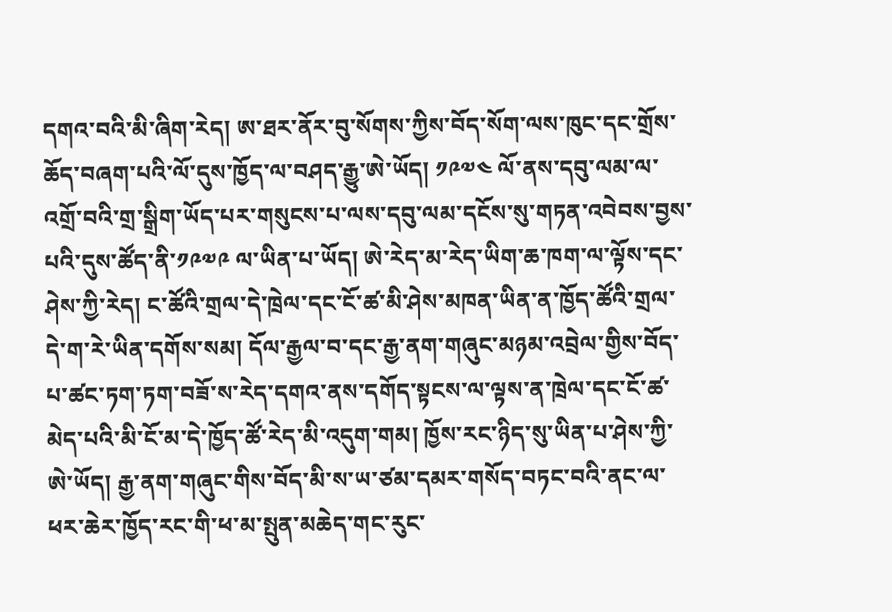དགའ་བའི་མི་ཞིག་རེད། ཨ་ཐར་ནོར་བུ་སོགས་ཀྱིས་བོད་སོག་ལས་ཁུང་དང་གྲོས་ཆོད་བཞག་པའི་ལོ་དུས་ཁྱོད་ལ་བཤད་རྒྱུ་ཨེ་ཡོད། ༡༩༧༤ ལོ་ནས་དབུ་ལམ་ལ་འགྲོ་བའི་གྲ་སྒྲིག་ཡོད་པར་གསུངས་པ་ལས་དབུ་ལམ་དངོས་སུ་གཏན་འབེབས་བྱས་པའི་དུས་ཚོད་ནི་༡༩༧༩ ལ་ཡིན་པ་ཡོད། ཨེ་རེད་མ་རེད་ཡིག་ཆ་ཁག་ལ་ལྟོས་དང་ཤེས་ཀྱི་རེད། ང་ཚོའི་གྲལ་དེ་ཁྲེལ་དང་ངོ་ཚ་མི་ཤེས་མཁན་ཡིན་ན་ཁྱོད་ཚོའི་གྲལ་དེ་ག་རེ་ཡིན་དགོས་སམ། དོལ་རྒྱལ་བ་དང་རྒྱ་ནག་གཞུང་མཉམ་འབྲེལ་གྱིས་བོད་པ་ཚང་ཏག་ཏག་བཟོ་ས་རེད་དགའ་ནས་དགོད་སྟངས་ལ་ལྟས་ན་ཁྲེལ་དང་ངོ་ཚ་མེད་པའི་མི་ངོ་མ་དེ་ཁྱོད་ཚོ་རེད་མི་འདུག་གམ། ཁྱོས་རང་ཉིད་སུ་ཡིན་པ་ཤེས་ཀྱི་ཨེ་ཡོད། རྒྱ་ནག་གཞུང་གིས་བོད་མི་ས་ཡ་ཙམ་དམར་གསོད་བཏང་བའི་ནང་ལ་ཕར་ཆེར་ཁྱོད་རང་གི་ཕ་མ་སྤུན་མཆེད་གང་རུང་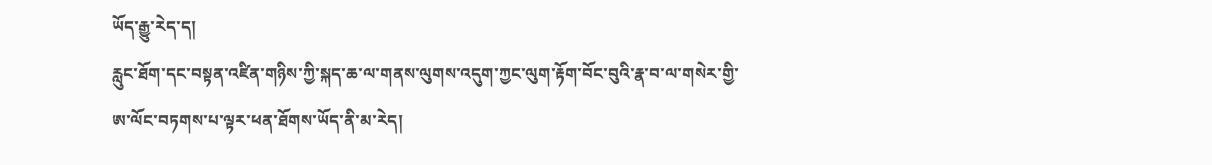ཡོད་རྒྱུ་རེད་ད།
རླུང་ཐོག་དང་བསྟན་འཛིན་གཉིས་ཀྱི་སྐད་ཆ་ལ་གནས་ལུགས་འདུག་ཀྱང་ལུག་རྟོག་བོང་བུའི་རྣ་བ་ལ་གསེར་གྱི་ཨ་ལོང་བཏགས་པ་ལྟར་ཕན་ཐོགས་ཡོད་ནི་མ་རེད།